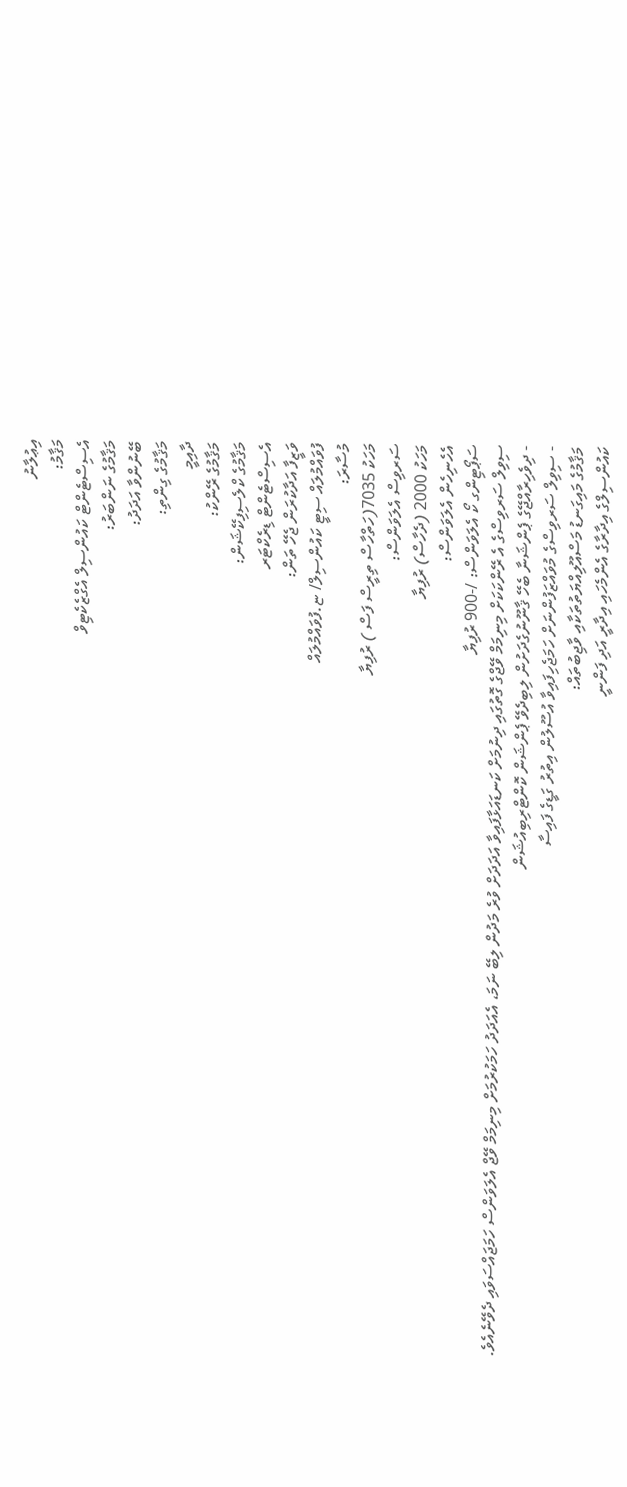އިޢުލާނު
މަޤާމު:
އެސިސްޓެންޓް ކައުންސިލް އެގްޒެކެޓިވް
މަޤާމުގެ ނަންބަރު:
ބޭނުންވާ އަދަދު:
މަޤާމުގެ ގިންތި:
ދާއިމީ
މަޤާމުގެ ރޭންކު:
މަޤާމުގެ ކްލެސިފިކޭޝަން:
އެސިސްޓެންޓް ޑިރެކްޓަރ
ވަޒީފާ އަދާކުރަން ޖެހޭ ތަން:
ފުވައްމުލައް ސިޓީ ކައުންސިލް/ ޏ.ފުވައްމުލައް
މުސާރަ:
މަހަކު 7035(ހަތްހާސް ތިރީސް ފަސް ) ރުފިޔާ
ސަރވިސް އެލަވަންސް:
މަހަކު 2000 (ދެހާސް) ރުފިޔާ
އެހެނިހެން އެލަވަންސް:
ސަޕޯޓިންގ ކޯ އެލަވަންސް: /-900 ރުފިޔާ
ސިވިލް ސަރވިސްގެ އެ ރޭންކަކަށް މިނިމަމް ވޭޖްގެ ގޮތުގައި ދިނުމަށް ކަނޑައަޅާފައިވާ އަދަދަށް ވުރެ މަދުން ލިބޭ ނަމަ، އެއަދަދު ހަމަކުރުމަށް މިނިމަމް ވޭޖް އެލަވަންސް ހަމަޖައްސަވައި ދެވޭނެއެވެ.
- ދިވެހިރާއްޖޭގެ ޕެންޝަނާ ބެހޭ ޤާނޫނުގެދަށުން ލިބިދެވޭ ޕެންޝަން ކޮންޓްރިބިއުޝަން
- ސިވިލް ސަރވިސްގެ މުވައްޒަފުންނަށް ހަމަޖެހިފައިވާ އުސޫލުން އިތުރު ގަޑީގެ ފައިސާ
މަޤާމުގެ މައިގަނޑު މަސްއޫލިއްޔަތުތަކާއި ވާޖިބުތައް:
ކައުންސިލްގެ އިދާރާގެ އެންމެހައި އިދާރީ އަދި ފަންނީ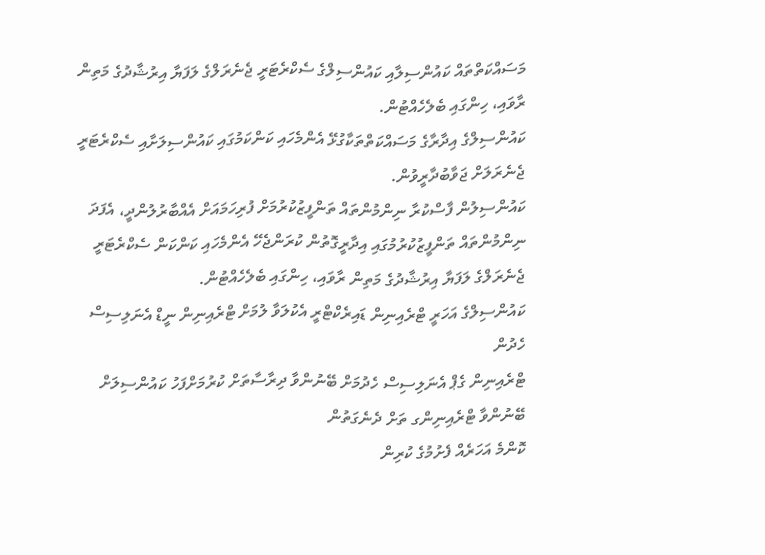މަސައްކަތްތައް ކައުންސިލާއި ކައުންސިލްގެ ސެކްރެޓަރީ ޖެނެރަލްގެ ލަފަޔާ އިރުޝާދުގެ މަތިން ރާވައި، ހިންގައި ބެލެހެއްޓުން.
ކައުންސިލްގެ އިދާރާގެ މަސައްކަތްތަކާގުޅޭ އެންމެހައި ކަންކަމުގައި ކައުންސިލަށާއި ސެކްރެޓަރީ ޖެނެރަލަށް ޖަވާބުދާރީވުން.
ކައުންސިލުން ފާސްކުރާ ނިންމުންތައް ތަންފީޒުކުރުމަށް ފުރިހަމައަށް އެއްބާރުލުންދީ، އެފަދަ ނިންމުންތައް ތަންފީޒުކުރުމުގައި އިދާރީގޮތުން ކުރަންޖެހޭ އެންމެހައި ކަންކަން ސެކްރެޓަރީ ޖެނެރަލްގެ ލަފަޔާ އިރުޝާދުގެ މަތިން ރާވައި، ހިންގައި ބެލެހެއްޓުން.
ކައުންސިލްގެ އަހަރީ ޓްރެއިނިން ޑައިރެކްޓްރީ އެކުލަވާ ލުމަށް ޓްރެއިނިން ނީޑް އެނަލިސިސް ހެދުން
ޓްރެއިނިން ގެޕް އެނަލިސިސް ހެދުމަށް ބޭނުންވާ ދިރާސާތަށް ކުރުމަށްފަހު ކައުންސިލަށް ބޭނުންވާ ޓްރެއިނިންގ ތަށް ދެނެގަތުން
ކޮންމެ އަހަރެއް ފެށުމުގެ ކުރިން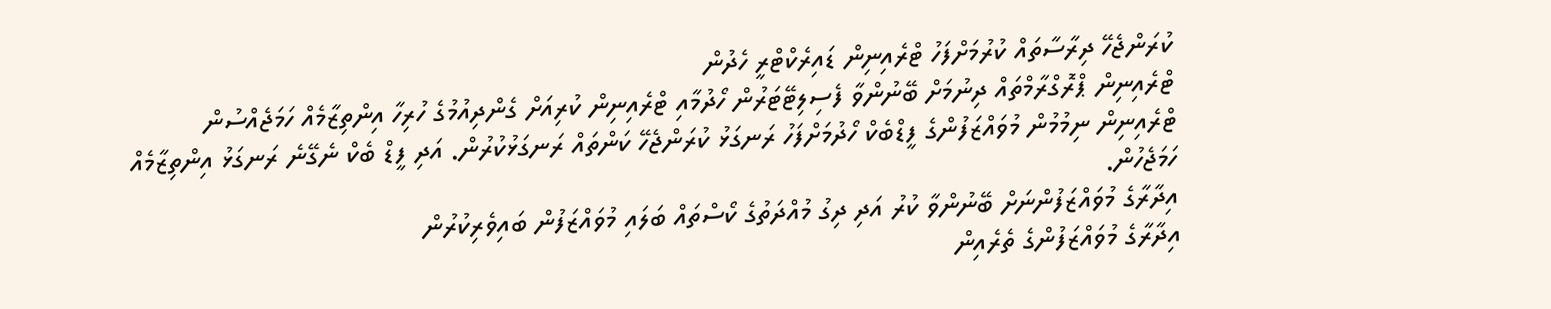ކުރަންޖެހޭ ދިރާސާތައް ކުރުމަށްފަހު ޓްރެއިނިން ޑައިރެކްޓްރީ ހެދުން
ޓްރެއިނިން ޕްރޮގްރާމްތައް ދިނުމަށް ބޭނުންވާ ފެސިލިޓޭޓަރުން ހޯދުމާއި ޓްރެއިނިން ކުރިއަށް ގެންދިއުމުގެ ހުރިހާ އިންތިޒާމެއް ހަމަޖެއްސުން
ޓްރެއިނިން ނިމުމުން މުވައްޒަފުންގެ ފީޑްބެކް ހޯދުމަށްފަހު ރަނގަޅު ކުރަންޖެހޭ ކަންތައް ރަނގަޅުކުރުން. އަދި ފީޑް ބެކް ނެގޭނެ ރަނގަޅު އިންތިޒާމެއް ހަމަޖެހުން.
އިދާރާގެ މުވައްޒަފުންނަށް ބޭނުންވާ ކުރު އަދި ދިގު މުއްދަތުގެ ކޯސްތައް ބަލައި މުވައްޒަފުން ބައިވެރިކުރުން
އިދާރާގެ މުވައްޒަފުންގެ ތެރެއިން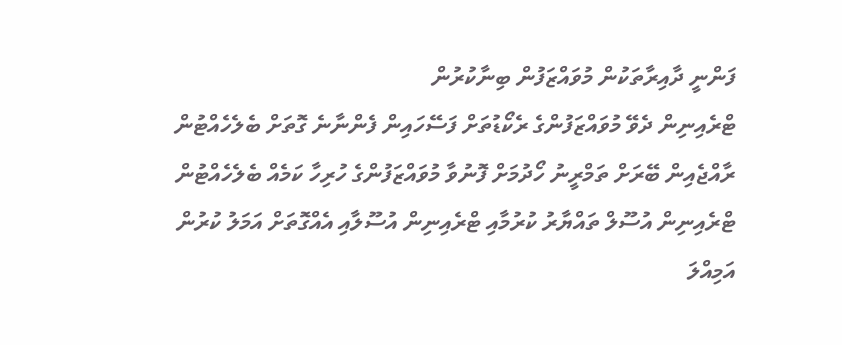ފަންނީ ދާއިރާތަކުން މުވައްޒަފުން ބިނާކުރުން
ޓްރެއިނިން ދެވޭ މުވައްޒަފުންގެ ރެކޯޑުތަށް ފަސޭހައިން ފެންނާނެ ގޮތަށް ބެލެހެއްޓުން
ރާއްޖެއިން ބޭރަށް ތަމްރީނު ހޯދުމަށް ފޮނުވާ މުވައްޒަފުންގެ ހުރިހާ ކަމެއް ބެލެހެއްޓުން
ޓްރެއިނިން އުސޫލް ތައްޔާރު ކުރުމާއި ޓްރެއިނިން އުސޫލާއި އެއްގޮތަށް އަމަލު ކުރުން
އަމިއްލަ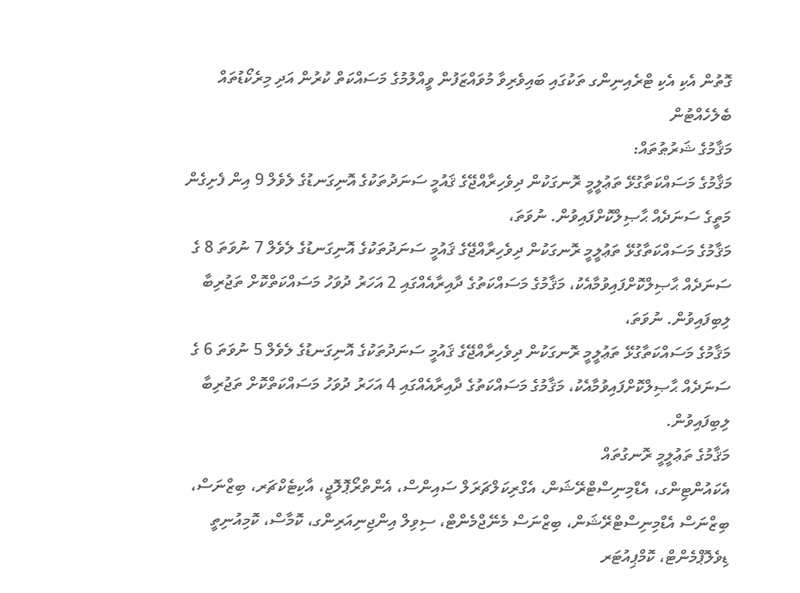ގޮތުން އެކި އެކި ޓްރެއިނިންގ ތަކުގައި ބައިވެރިވާ މުވައްޒަފުން ވީއްލުމުގެ މަސައްކަތް ކުރުން އަދި މިރެކޯޑުތައް ބެލެހެއްޓުން
މަޤާމުގެ ޝަރުޠުތައް:
މަޤާމުގެ މަސައްކަތާގުޅޭ ތަޢުލީމީ ރޮނގަކުން ދިވެހިރާއްޖޭގެ ޤައުމީ ސަނަދުތަކުގެ އޮނިގަނޑުގެ ލެވެލް 9 އިން ފެށިގެން މަތީގެ ސަނަދެއް ޙާޞިލްކޮށްފައިވުން. ނުވަތަ،
މަޤާމުގެ މަސައްކަތާގުޅޭ ތަޢުލީމީ ރޮނގަކުން ދިވެހިރާއްޖޭގެ ޤައުމީ ސަނަދުތަކުގެ އޮނިގަނޑުގެ ލެވެލް 7 ނުވަތަ 8 ގެ ސަނަދެއް ޙާޞިލްކޮށްފައިވުމާއެކު، މަޤާމުގެ މަސައްކަތުގެ ދާއިރާއެއްގައި 2 އަހަރު ދުވަހު މަސައްކަތްކޮށް ތަޖުރިބާ ލިބިފައިވުން. ނުވަތަ،
މަޤާމުގެ މަސައްކަތާގުޅޭ ތަޢުލީމީ ރޮނގަކުން ދިވެހިރާއްޖޭގެ ޤައުމީ ސަނަދުތަކުގެ އޮނިގަނޑުގެ ލެވެލް 5 ނުވަތަ 6 ގެ ސަނަދެއް ޙާޞިލްކޮށްފައިވުމާއެކު، މަޤާމުގެ މަސައްކަތުގެ ދާއިރާއެއްގައި 4 އަހަރު ދުވަހު މަސައްކަތްކޮށް ތަޖުރިބާ ލިބިފައިވުން.
މަޤާމުގެ ތަޢުލީމީ ރޮނގުތައް
އެކައުންޓިންގ، އެޑްމިނިސްޓްރޭޝަން، އެގްރިކަލްޗަރަލް ސައިންސް، އެންތްރޯޕޮލޮޖީ، އާކިޓެކްޗަރ، ބިޒްނަސް، ބިޒްނަސް އެޑްމިނިސްޓްރޭޝަން، ބިޒްނަސް މެނޭޖްމެންޓް، ސިވިލް އިންޖިނިއަރިންގ، ކޮމާސް، ކޮމިއުނިތީ ޑިވެލޮޕްމެންޓް، ކޮމްޕިއުޓަރ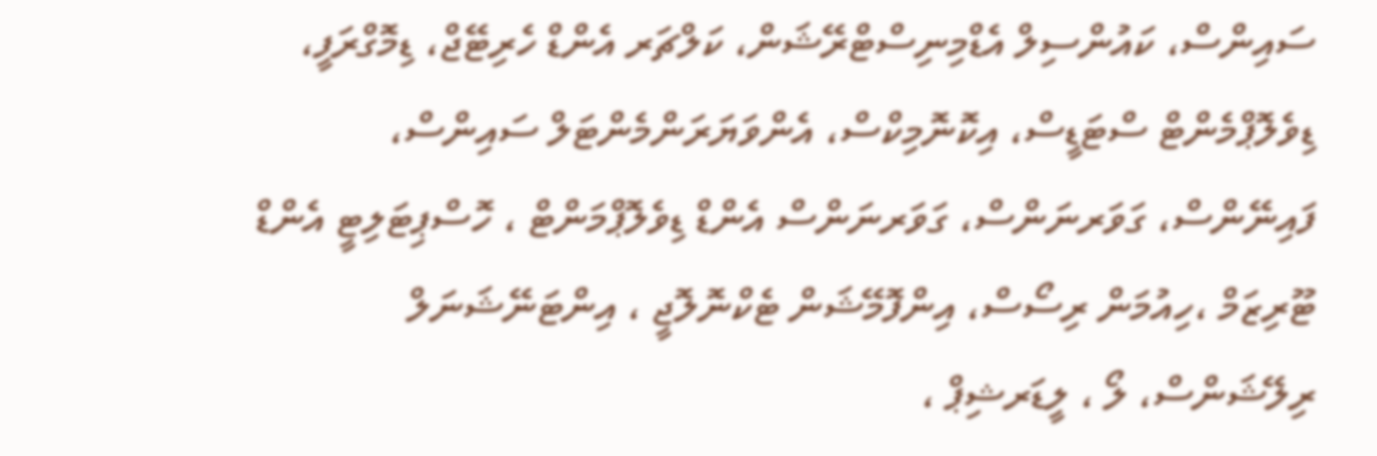ސައިންސް، ކައުންސިލް އެޑްމިނިސްޓްރޭޝަން، ކަލްޗަރ އެންޑް ހެރިޓޭޖް، ޑިމޮގްރަފީ، ޑިވެލޮޕްމެންޓް ސްޓަޑީސް، އިކޮނޮމިކްސް، އެންވަޔަރަންމެންޓަލް ސައިންސް، ފައިނޭންސް، ގަވަރނަންސް، ގަވަރނަންސް އެންޑް ޑިވެލޮޕްމަންޓް ، ހޮސްޕިޓަލިޓީ އެންޑް ޓޫރިޒަމް ،ހިއުމަން ރިސޯސް، އިންފޮމޭޝަން ޓެކްނޮލޮޖީ ، އިންޓަނޭޝަނަލް ރިލޭޝަންސް، ލޯ ، ލީޑަރޝިޕް ،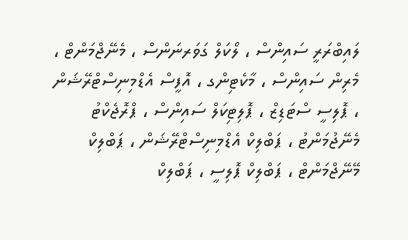ލައިބްރަރީ ސައިންސް ، ލޯކަލް ގަވަރނަންސް ، މެނޭޖްމަންޓް ، މެރިން ސައިންސް ، މާކެޓިންގ ، އޮފީސް އެޑްމިނިސްޓްރޭޝަން ، ޕޮލިސީ ސްޓަޑިޒް ، ޕޮލިޓިކަލް ސައިންސް ، ޕްރޮޖެކްޓު މެނޭޖުމަންޓު ، ޕަބްލިކް އެޑްމިނިސްޓްރޭޝަން ، ޕަބްލިކް މޭނޭޖްމަންޓް ، ޕަބްލިކް ޕޮލިސީ ، ޕަބްލިކް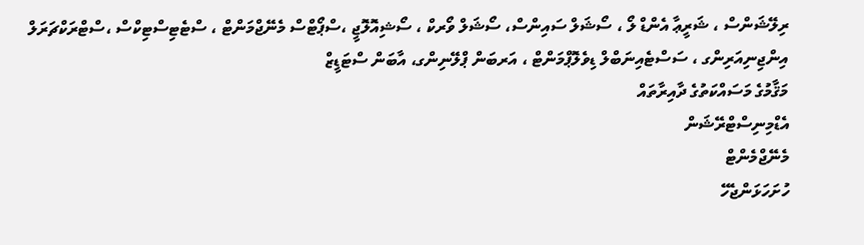ރިލޭޝަންސް ، ޝަރީޢާ އެންޑް ލޯ ، ސޯޝަލް ސައިންސް، ސޯޝަލް ވޯރކް ، ސޯޝިއޮލޮޖީ ،ސްޕޯޓްސް މެނޭޖްމަންޓް ، ސްޓެޓިސްޓިކްސް ،ސްޓްރަކްޗަރަލް އިންޖިނިއަރިންގ ، ސަސްޓެއިނަބްލް ޑިވެލޮޕްމަންޓް ، އަރބަން ޕްލޭނިންގ، އާބަން ސްޓަޑީޒް
މަޤާމުގެ މަސައްކަތުގެ ދާއިރާތައް
އެޑްމިނިސްޓްރޭޝަން
މެނޭޖްމެންޓް
ހުށަހަޅަންޖެހޭ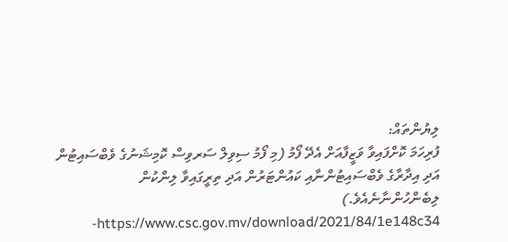ލިޔުންތައް:
ފުރިހަމަ ކޮށްފައިވާ ވަޒީފާއަށް އެދޭ ފޯމު (މި ފޯމު ސިވިލް ސަރވިސް ކޮމިޝަނުގެ ވެބްސައިޓުން އަދި އިދާރާގެ ވެބްސައިޓުންނާއި ކައުންޓަރުން އަދި ތިރީގައިވާ ލިންކުން ލިބެންހުންނާނެއެވެ.) https://www.csc.gov.mv/download/2021/84/1e148c34-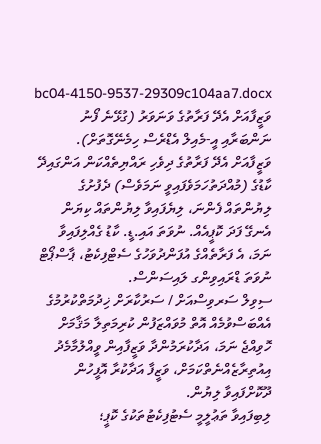bc04-4150-9537-29309c104aa7.docx
ވަޒީފާއަށް އެދޭ ފަރާތުގެ ވަނަވަރު (ގުޅޭނެ ފޯނު ނަންބަރާއި އީ-މެއިލް އެޑްރެސް ހިމެނޭގޮތަށް).
ވަޒީފާއަށް އެދޭ ފަރާތުގެ ދިވެހި ރައްޔިތެއްކަން އަންގައިދޭ ކާޑުގެ (މުއްދަތުހަމަވެފައިވީ ނަމަވެސް) ދެފުށުގެ ލިޔުންތައް ފެންނަ، ލިޔެފައިވާ ލިޔުންތައް ކިޔަން އެނގޭ ފަދަ ކޮޕީއެއް. ނުވަތަ އައި.ޑީ. ކާޑު ގެއްލިފައިވާ ނަމަ، އެ ފަރާތެއްގެ އުފަންދުވަހުގެ ސެޓްފިކެޓު، ޕާސްޕޯޓް ނުވަތަ ޑްރައިވިންގ ލައިސަންސް.
ސިވިލް ސަރވިސްއަށް / ސަރުކާރަށް ޚިދުމަތްކުރުމުގެ އެއްބަސްވުމެއް އޮތް މުވައްޒަފުން ކުރިމަތިލާ މަޤާމަށް ހޮވިއްޖެ ނަމަ، އަދާކުރަމުންދާ ވަޒީފާއިން ވީއްލުމާމެދު އިއުތިރާޒެއްނެތްކަމަށް، ވަޒީފާ އަދާކުރާ އޮފީހުން ދޫކޮށްފައިވާ ލިޔުން.
ލިބިފައިވާ ތަޢުލީމީ ސެޓުފިކެޓުތަކުގެ ކޮޕީ؛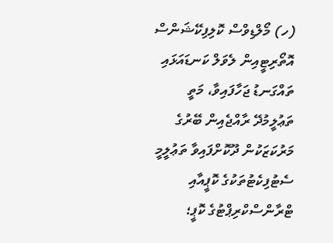(ހ) މޯލްޑިވްސް ކޮލިފިކޭޝަންސް އޮތޯރިޓީއިން ލެވަލް ކަނޑައަޅައި ތައްގަނޑު ޖަހާފައިވާ، މަތީ ތަޢުލީމުދޭ ރާއްޖެއިން ބޭރުގެ މަރުކަޒަކުން ދޫކޮށްފައިވާ ތަޢުލީމީ ސެޓުފިކެޓުތަކުގެ ކޮޕީއާއި ޓްރާންސްކްރިޕްޓުގެ ކޮޕީ؛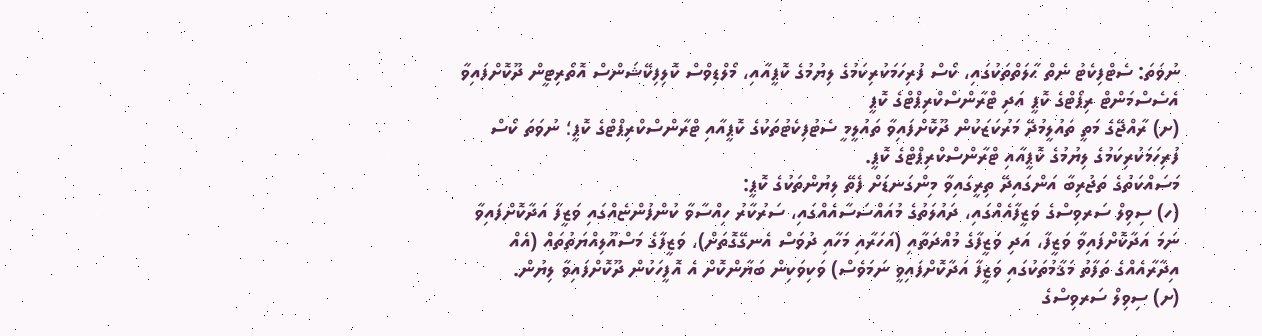ނުވަތަ: ސެޓްފިކެޓު ނެތް ޙާލަތްތަކުގައި، ކޯސް ފުރިހަމަކުރިކަމުގެ ލިޔުމުގެ ކޮޕީއާއި، މޯލްޑިވްސް ކޮލިފިކޭޝަންސް އޮތޯރިޓީން ދޫކޮށްފައިވާ އެސެސްމަންޓް ރިޕޯޓްގެ ކޮޕީ އަދި ޓްރާންސްކްރިޕްޓްގެ ކޮޕީ
(ށ) ރާއްޖޭގެ މަތީ ތައުލީމުދޭ މަރުކަޒަކުން ދޫކޮށްފައިވާ ތައުލީމީ ސެޓުފިކެޓުތަކުގެ ކޮޕީއާއި ޓްރާންސްކްރިޕްޓްގެ ކޮޕީ؛ ނުވަތަ ކޯސް ފުރިހަމަކުރިކަމުގެ ލިޔުމުގެ ކޮޕީއާއި ޓްރާންސްކްރިޕްޓްގެ ކޮޕީ.
މަސައްކަތުގެ ތަޖުރިބާ އަންގައިދޭ ތިރީގައިވާ މިންގަނޑަށް ފެތޭ ލިޔުންތަކުގެ ކޮޕީ:
(ހ) ސިވިލް ސަރވިސްގެ ވަޒީފާއެއްގައި، ދައުލަތުގެ މުއައްސަސާއެއްގައި، ސަރުކާރު ހިއްސާވާ ކުންފުންޏެއްގައި ވަޒީފާ އަދާކޮށްފައިވާ ނަމަ އަދާކޮށްފައިވާ ވަޒީފާ، އަދި ވަޒީފާގެ މުއްދަތާއި (އަހަރާއި މަހާއި ދުވަސް އެނގޭގޮތަށް)، ވަޒީފާގެ މަސްއޫލިއްޔަތުތައް (އެއް އިދާރާއެއްގެ ތަފާތު މަޤާމުތަކުގައި ވަޒީފާ އަދާކޮށްފައިވީ ނަމަވެސް) ވަކިވަކިން ބަޔާންކޮށް އެ އޮފީހަކުން ދޫކޮށްފައިވާ ލިޔުން.
(ށ) ސިވިލް ސަރވިސްގެ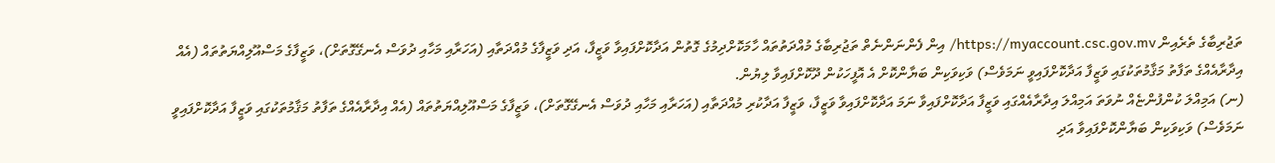ތަޖުރިބާގެ ތެރެއިން https://myaccount.csc.gov.mv/ އިން ފެންނަންނެތް ތަޖުރިބާގެ މުއްދަތުތައް ހާމަކޮށްދިމުގެ ގޮތުން އަދާކޮށްފައިވާ ވަޒީފާ، އަދި ވަޒީފާގެ މުއްދަތާއި (އަހަރާއި މަހާއި ދުވަސް އެނގޭގޮތަށް)، ވަޒީފާގެ މަސްއޫލިއްޔަތުތައް (އެއް އިދާރާއެއްގެ ތަފާތު މަޤާމުތަކުގައި ވަޒީފާ އަދާކޮށްފައިވީ ނަމަވެސް) ވަކިވަކިން ބަޔާންކޮށް އެ އޮފީހަކުން ދޫކޮށްފައިވާ ލިޔުން.
(ނ) އަމިއްލަ ކުންފުންޏެއް ނުވަތަ އަމިއްލަ އިދާރާއެއްގައި ވަޒީފާ އަދާކޮށްފައިވާ ނަމަ އަދާކޮށްފައިވާ ވަޒީފާ، ވަޒީފާ އަދާކުރި މުއްދަތާއި (އަހަރާއި މަހާއި ދުވަސް އެނގޭގޮތަށް)، ވަޒީފާގެ މަސްއޫލިއްޔަތުތައް (އެއް އިދާރާއެއްގެ ތަފާތު މަޤާމުތަކުގައި ވަޒީފާ އަދާކޮށްފައިވީ ނަމަވެސް) ވަކިވަކިން ބަޔާންކޮށްފައިވާ އަދި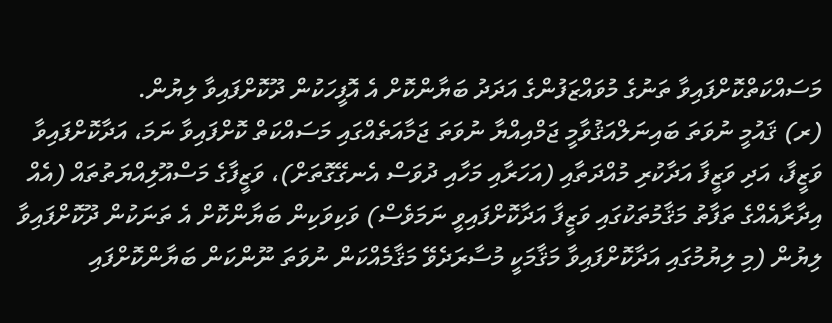މަސައްކަތްކޮށްފައިވާ ތަނުގެ މުވައްޒަފުންގެ އަދަދު ބަޔާންކޮށް އެ އޮފީހަކުން ދޫކޮށްފައިވާ ލިޔުން.
(ރ) ޤައުމީ ނުވަތަ ބައިނަލްއަޤުވާމީ ޖަމްއިއްޔާ ނުވަތަ ޖަމާއަތެއްގައި މަސައްކަތް ކޮށްފައިވާ ނަމަ، އަދާކޮށްފައިވާ ވަޒީފާ، އަދި ވަޒީފާ އަދާކުރި މުއްދަތާއި (އަހަރާއި މަހާއި ދުވަސް އެނގޭގޮތަށް)، ވަޒީފާގެ މަސްއޫލިއްޔަތުތައް (އެއް އިދާރާއެއްގެ ތަފާތު މަޤާމުތަކުގައި ވަޒީފާ އަދާކޮށްފައިވީ ނަމަވެސް) ވަކިވަކިން ބަޔާންކޮށް އެ ތަނަކުން ދޫކޮށްފައިވާ ލިޔުން (މި ލިޔުމުގައި އަދާކޮށްފައިވާ މަޤާމަކީ މުސާރަދެވޭ މަޤާމެއްކަން ނުވަތަ ނޫންކަން ބަޔާންކޮށްފައި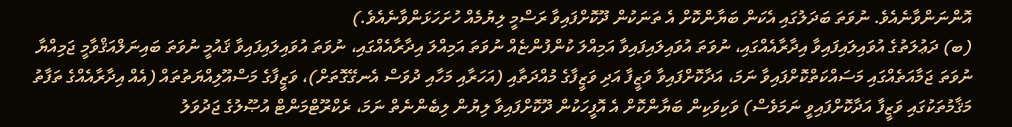އޮންނަންވާނެއެވެ. ނުވަތަ ބަދަލުގައި އެކަން ބަޔާންކޮށް އެ ތަނަކުން ދޫކޮށްފައިވާ ރަސްމީ ލިޔުމެއް ހުށަހަޅަންވާނެއެވެ.)
(ބ) ދަޢުލަތުގެ އުވައިލައިފައިވާ އިދާރާއެއްގައި، ނުވަތަ އުވައިލައިފައިވާ އަމިއްލަ ކުންފުންޏެއް ނުވަތަ އަމިއްލަ އިދާރާއެއްގައި، ނުވަތަ އުވައިލައިފައިވާ ޤައުމީ ނުވަތަ ބައިނަލްއަޤްވާމީ ޖަމިއްޔާ ނުވަތަ ޖަމާއަތެއްގައި މަސައްކަތްކޮށްފައިވާ ނަމަ، އަދާކޮށްފައިވާ ވަޒީފާ އަދި ވަޒީފާގެ މުއްދަތާއި (އަހަރާއި މަހާއި ދުވަސް އެނގޭގޮތަށް)، ވަޒީފާގެ މަސްއޫލިއްޔަތުތައް (އެއް އިދާރާއެއްގެ ތަފާތު މަޤާމުތަކުގައި ވަޒީފާ އަދާކޮށްފައިވީ ނަމަވެސް) ވަކިވަކިން ބަޔާންކޮށް އެ އޮފީހަކުން ދޫކޮށްފައިވާ ލިޔުން ލިބެންނެތް ނަމަ، ރެކްރޫޓްމަންޓް އުޞޫލުގެ ޖަދުވަލު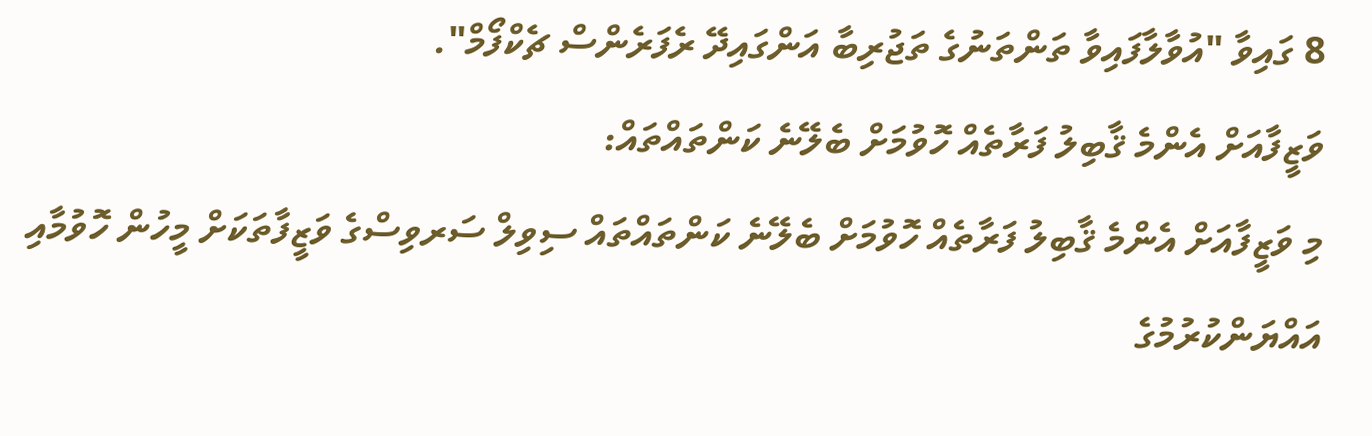8 ގައިވާ "އުވާލާފައިވާ ތަންތަނުގެ ތަޖުރިބާ އަންގައިދޭ ރެފަރެންސް ޗެކްފޯމް".
ވަޒީފާއަށް އެންމެ ޤާބިލު ފަރާތެއް ހޮވުމަށް ބެލޭނެ ކަންތައްތައް:
މި ވަޒީފާއަށް އެންމެ ޤާބިލު ފަރާތެއް ހޮވުމަށް ބެލޭނެ ކަންތައްތައް ސިވިލް ސަރވިސްގެ ވަޒީފާތަކަށް މީހުން ހޮވުމާއި އައްޔަންކުރުމުގެ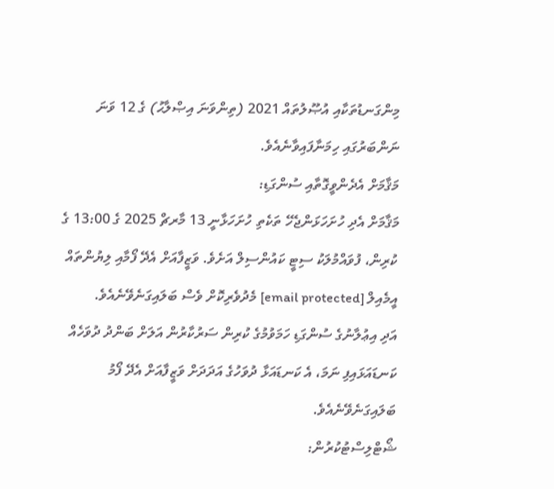މިންގަނޑުތަކާއި އުޞޫލުތައް 2021 (ތިންވަނަ އިޞްލާޙު) ގެ 12 ވަނަ ނަންބަރުގައި ހިމަނާފައިވާނެއެވެ.
މަޤާމަށް އެދެންވީގޮތާއި ސުންގަޑި:
މަޤާމަށް އެދި ހުށަހަޅަންޖެހޭ ތަކެތި ހުށަހަޅާނީ 13 މާރޗް 2025 ގެ 13:00 ގެ ކުރިން، ފުވައްމުލަކު ސިޓީ ކައުންސިލް އަށެވެ. ވަޒީފާއަށް އެދޭ ފޯމާއި ލިޔުންތައް އީމެއިލް [email protected] މެދުވެރިކޮށް ވެސް ބަލައިގަނެވޭނެއެވެ.
އަދި އިޢުލާނުގެ ސުންގަޑި ހަމަވުމުގެ ކުރިން ސަރުކާރުން އަލަށް ބަންދު ދުވަހެއް ކަނޑައަޅައިފި ނަމަ، އެ ކަނޑައަޅާ ދުވަހުގެ އަދަދަށް ވަޒީފާއަށް އެދޭ ފޯމު ބަލައިގަނެވޭނެއެވެ.
ޝޯޓްލިސްޓުކުރުން: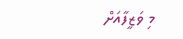މި ވަޒީފާއަށް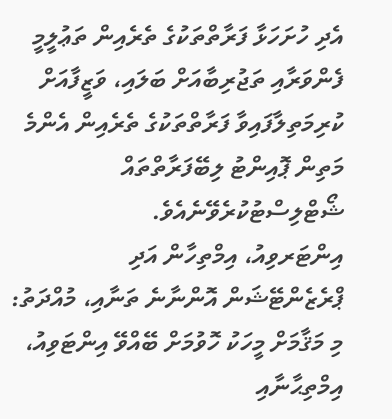އެދި ހުށަހަޅާ ފަރާތްތަކުގެ ތެރެއިން ތަޢުލީމީ ފެންވަރާއި ތަޖުރިބާއަށް ބަލައި، ވަޒީފާއަށް ކުރިމަތިލާފައިވާ ފަރާތްތަކުގެ ތެރެއިން އެންމެ މަތިން ޕޮއިންޓު ލިބޭފަރާތްތައް ޝޯޓްލިސްޓުކުރެވޭނެއެވެ.
އިންޓަރވިއު، އިމްތިހާން އަދި ޕްރެޒެންޓޭޝަން އޮންނާނެ ތަނާއި، މުއްދަތު:
މި މަޤާމަށް މީހަކު ހޮވުމަށް ބޭއްވޭ އިންޓަވިއު، އިމްތިޙާނާއި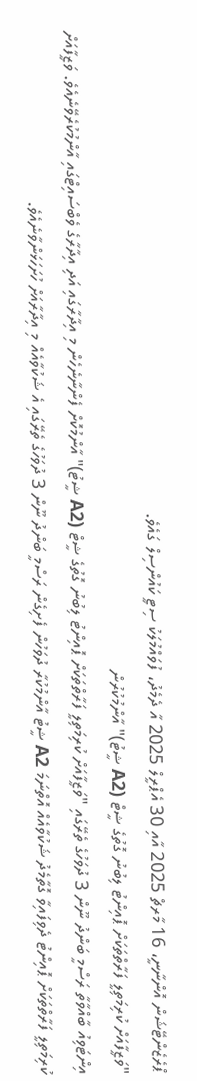ޕްރެޒެންޓޭޝަން އޮންނާނީ، 16 މާރޗް 2025 އާއި 30 އެޕްރީލް 2025 އާ ދެމެދު، ފުވައްމުލަކު ސިޓީ ކައުންސިލް ގައެވެ.
"ވަޒީފާއަށް ކުރިމަތިލީ ފަރާތްތަކަށް ޕޮއިންޓު ލިބުނު ގޮތުގެ ޝީޓް (A2 ޝީޓު)" އާންމުކުރުން
އިންޓަވިއު ބާއްވާތާ ރަސްމީ ބަންދު ނޫން 3 ދުވަހުގެ ތެރޭގައި "ވަޒީފާއަށް ކުރިމަތިލީ ފަރާތްތަކަށް ޕޮއިންޓު ލިބުނު ގޮތުގެ ޝީޓް (A2 ޝީޓު)" އާންމުކޮށް ފެންނާނެހެން މި އިދާރާގައި އަދި އިދާރާގެ ވެބްސައިޓްގައި އާންމުކުރެވޭނެއެވެ. ވަޒީފާއަށް ކުރިމަތިލީ ފަރާތްތަކަށް ޕޮއިންޓު ދެވިފައިވާ ގޮތާމެދު ޝަކުވާއެއް އޮތްނަމަ A2 ޝީޓު އާންމުކުރާ ދުވަހުން ފެށިގެން ރަސްމީ ބަންދު ނޫން 3 ދުވަހުގެ ތެރޭގައި އެ ޝަކުވާއެއް މި އިދާރާއަށް ހުށަހަޅަންވާނެއެވެ.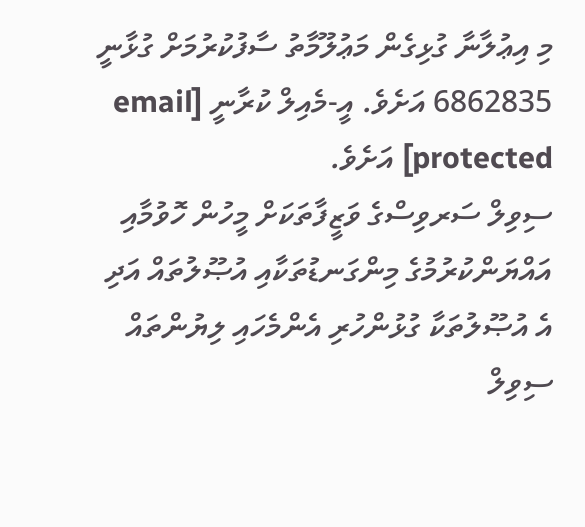މި އިޢުލާނާ ގުޅިގެން މަޢުލޫމާތު ސާފުކުރުމަށް ގުޅާނީ 6862835 އަށެވެ. އީ-މެއިލް ކުރާނީ [email protected] އަށެވެ.
ސިވިލް ސަރވިސްގެ ވަޒީފާތަކަށް މީހުން ހޮވުމާއި އައްޔަންކުރުމުގެ މިންގަނޑުތަކާއި އުޞޫލުތައް އަދި އެ އުޞޫލުތަކާ ގުޅުންހުރި އެންމެހައި ލިޔުންތައް ސިވިލް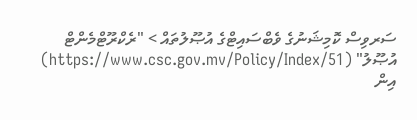ސަރވިސް ކޮމިޝަނުގެ ވެބްސައިޓްގެ އުޞޫލުތައް > "ރެކްރޫޓްމެންޓް އުޞޫލު" (https://www.csc.gov.mv/Policy/Index/51) އިން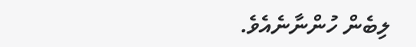ލިބެން ހުންނާނެއެވެ.